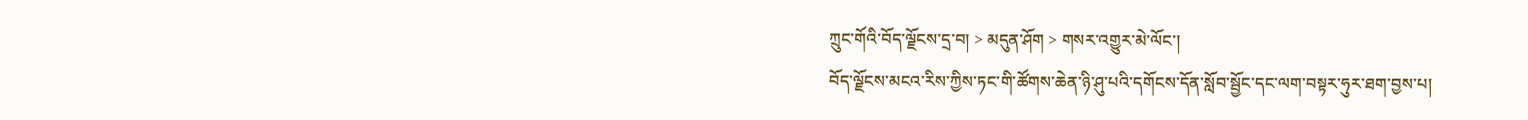ཀྲུང་གོའི་བོད་ལྗོངས་དྲ་བ། > མདུན་ཤོག > གསར་འགྱུར་མེ་ལོང་།
བོད་ལྗོངས་མངའ་རིས་ཀྱིས་ཏང་གི་ཚོགས་ཆེན་ཉི་ཤུ་པའི་དགོངས་དོན་སློབ་སྦྱོང་དང་ལག་བསྟར་ཧུར་ཐག་བྱས་པ།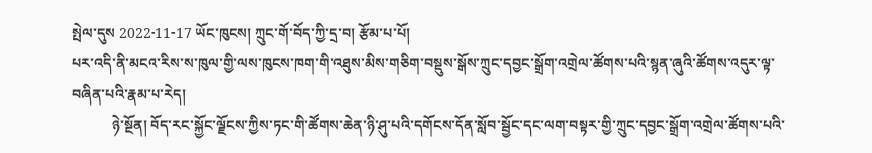སྤེལ་དུས 2022-11-17 ཡོང་ཁུངས། ཀྲུང་གོ་བོད་ཀྱི་དྲ་བ། རྩོམ་པ་པོ།
པར་འདི་ནི་མངའ་རིས་ས་ཁུལ་གྱི་ལས་ཁུངས་ཁག་གི་འཐུས་མིས་གཅིག་བསྡུས་སྒོས་ཀྲུང་དབྱང་སྒྲོག་འགྲེལ་ཚོགས་པའི་སྙན་ཞུའི་ཚོགས་འདུར་ལྟ་བཞིན་པའི་རྣམ་པ་རེད།
           ཉེ་སྔོན། བོད་རང་སྐྱོང་ལྗོངས་ཀྱིས་ཏང་གི་ཚོགས་ཆེན་ཉི་ཤུ་པའི་དགོངས་དོན་སློབ་སྦྱོང་དང་ལག་བསྟར་གྱི་ཀྲུང་དབྱང་སྒྲོག་འགྲེལ་ཚོགས་པའི་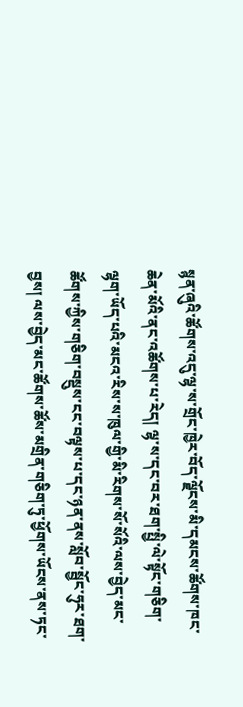སྙན་ཞུའི་ཚོགས་འདུ་ལྷ་ས་གྲོང་ཁྱེར་བོད་ལྗོངས་མི་དམངས་ཚོགས་ཁང་ཆེན་མོའི་ནང་འཚོགས་པ་རེད། ལྷ་ས་དང་བར་ཐག་སྤྱི་ལེ་སྟོང་གཅིག་ལྷག་ཡོད་པའི་མངའ་རིས་ས་ཁུལ་གྱི་མི་རིགས་སོ་སོའི་ལས་བྱེད་མང་ཚོགས་ཀྱིས་གཅིག་བསྡུས་ངང་བལྟས་པ་དང་ཉན་ནས་སློབ་སྦྱོང་ཧུར་ཐག་བྱས། ལས་བྱེད་མང་ཚོགས་ཚོས་མགྲིན་གཅིག་ཏུ་ཕྱོགས་ཡོངས་ནས་ཏང་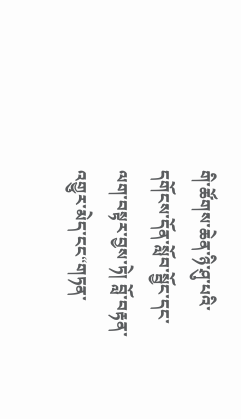གི་ཚོགས་ཆེན་ཉི་ཤུ་པའི་དགོངས་དོན་སློབ་སྦྱོང་དང་ལག་བསྟར་བྱས་ཏེ། བློ་བརྟན་འགྱུར་མེད་ངང“གཏན་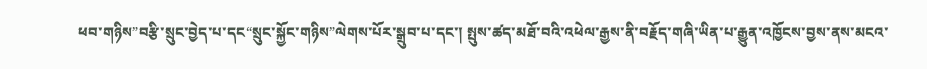ཕབ་གཉིས”བརྩི་སྲུང་བྱེད་པ་དང“སྲུང་སྐྱོང་གཉིས”ལེགས་པོར་སྒྲུབ་པ་དང་། སྤུས་ཚད་མཐོ་བའི་འཕེལ་རྒྱས་ནི་བརྗོད་གཞི་ཡིན་པ་རྒྱུན་འཁྱོངས་བྱས་ནས་མངའ་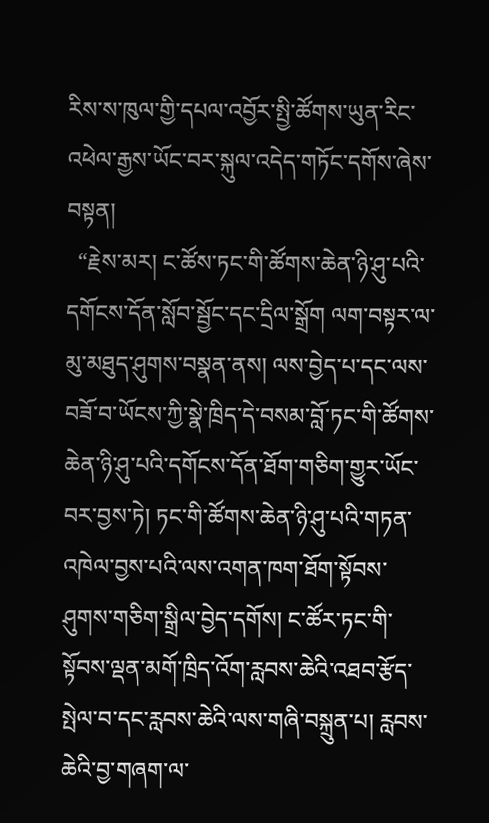རིས་ས་ཁུལ་གྱི་དཔལ་འབྱོར་སྤྱི་ཚོགས་ཡུན་རིང་འཕེལ་རྒྱས་ཡོང་བར་སྐུལ་འདེད་གཏོང་དགོས་ཞེས་བསྟན།
  “རྗེས་མར། ང་ཚོས་ཏང་གི་ཚོགས་ཆེན་ཉི་ཤུ་པའི་དགོངས་དོན་སློབ་སྦྱོང་དང་དྲིལ་སྒྲོག ལག་བསྟར་ལ་མུ་མཐུད་ཤུགས་བསྣན་ནས། ལས་བྱེད་པ་དང་ལས་བཟོ་བ་ཡོངས་ཀྱི་སྣེ་ཁྲིད་དེ་བསམ་བློ་ཏང་གི་ཚོགས་ཆེན་ཉི་ཤུ་པའི་དགོངས་དོན་ཐོག་གཅིག་གྱུར་ཡོང་བར་བྱས་ཏེ། ཏང་གི་ཚོགས་ཆེན་ཉི་ཤུ་པའི་གཏན་འཁེལ་བྱས་པའི་ལས་འགན་ཁག་ཐོག་སྟོབས་ཤུགས་གཅིག་སྒྲིལ་བྱེད་དགོས། ང་ཚོར་ཏང་གི་སྟོབས་ལྡན་མགོ་ཁྲིད་འོག་རླབས་ཆེའི་འཐབ་རྩོད་སྤེལ་བ་དང་རླབས་ཆེའི་ལས་གཞི་བསྐྲུན་པ། རླབས་ཆེའི་བྱ་གཞག་ལ་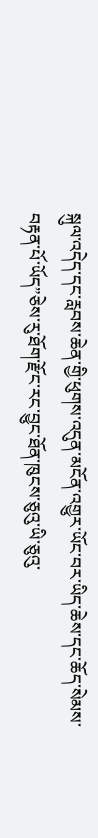སྐུལ་འདེད་དང་རླབས་ཆེན་གྱི་ཕུགས་འདུན་མངོན་འགྱུར་ཡོང་བར་ཡིད་ཆེས་དང་ཆོད་སེམས་བརྟན་པོ་ཡོད”ཅེས་རུ་ཐོག་རྫོང་རང་བྱུང་ཐོན་ཁུངས་ཅུའུ་ཡི་ཅུའུ་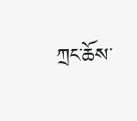ཀྲང་ཆོས་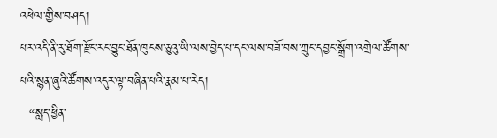འཕེལ་གྱིས་བཤད།
པར་འདི་ནི་རུ་ཐོག་རྫོང་རང་བྱུང་ཐོན་ཁུངས་ཅུའུ་ཡི་ལས་བྱེད་པ་དང་ལས་བཟོ་བས་ཀྲུང་དབྱང་སྒྲོག་འགྲེལ་ཚོགས་པའི་སྙན་ཞུའི་ཚོགས་འདུར་ལྟ་བཞིན་པའི་རྣམ་པ་རེད།
  “སླད་ཕྱིན་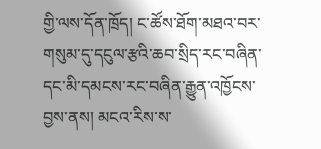གྱི་ལས་དོན་ཁྲོད། ང་ཚོས་ཐོག་མཐའ་བར་གསུམ་དུ་དངུལ་རྩའི་ཆབ་སྲིད་རང་བཞིན་དང་མི་དམངས་རང་བཞིན་རྒྱུན་འཁྱོངས་བྱས་ནས། མངའ་རིས་ས་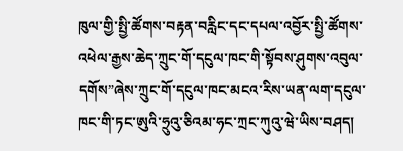ཁུལ་གྱི་སྤྱི་ཚོགས་བརྟན་བརླིང་དང་དཔལ་འབྱོར་སྤྱི་ཚོགས་འཕེལ་རྒྱས་ཆེད་ཀྲུང་གོ་དངུལ་ཁང་གི་སྟོབས་ཤུགས་འབུལ་དགོས”ཞེས་ཀྲུང་གོ་དངུལ་ཁང་མངའ་རིས་ཡན་ལག་དངུལ་ཁང་གི་ཏང་ཨུའི་ཧྲུའུ་ཅིའམ་ཧང་ཀྲང་ཀུའུ་ཝེ་ཡིས་བཤད།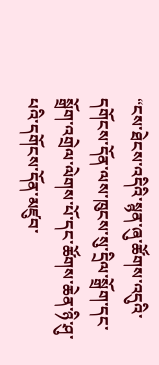“ངས་ཐེངས་འདིའི་སྙན་ཞུ་ཚོགས་འདུའི་དགོངས་དོན་ལས་ཁུངས་སུ་དྲིལ་སྒྲོག་དང་སྒྲོག་འགྲེལ་ལེགས་པོ་དང་ཚོགས་ཆེན་ཉི་ཤུ་པའི་དགོངས་དོན་མཛུབ་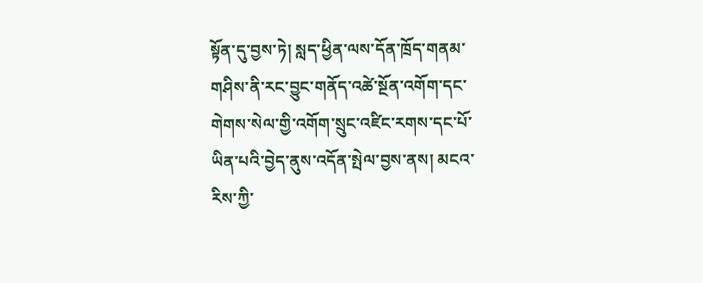སྟོན་དུ་བྱས་ཏེ། སླད་ཕྱིན་ལས་དོན་ཁྲོད་གནམ་གཤིས་ནི་རང་བྱུང་གནོད་འཚེ་སྔོན་འགོག་དང་གེགས་སེལ་གྱི་འགོག་སྲུང་འཛིང་རགས་དང་པོ་ཡིན་པའི་བྱེད་ནུས་འདོན་སྤེལ་བྱས་ནས། མངའ་རིས་ཀྱི་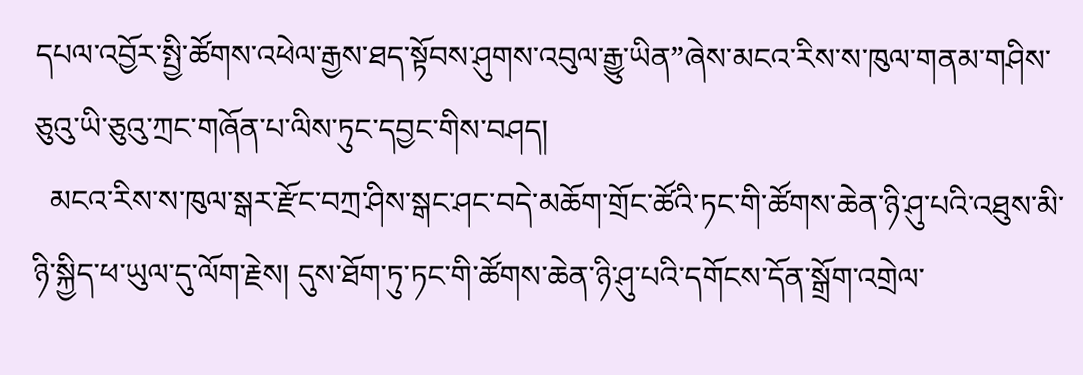དཔལ་འབྱོར་སྤྱི་ཚོགས་འཕེལ་རྒྱས་ཐད་སྟོབས་ཤུགས་འབུལ་རྒྱུ་ཡིན”ཞེས་མངའ་རིས་ས་ཁུལ་གནམ་གཤིས་ཅུའུ་ཡི་ཅུའུ་ཀྲང་གཞོན་པ་ལིས་ཏུང་དབྱང་གིས་བཤད།
  མངའ་རིས་ས་ཁུལ་སྒར་རྫོང་བཀྲ་ཤིས་སྒང་ཤང་བདེ་མཆོག་གྲོང་ཚོའི་ཏང་གི་ཚོགས་ཆེན་ཉི་ཤུ་པའི་འཐུས་མི་ཉི་སྐྱིད་ཕ་ཡུལ་དུ་ལོག་རྗེས། དུས་ཐོག་ཏུ་ཏང་གི་ཚོགས་ཆེན་ཉི་ཤུ་པའི་དགོངས་དོན་སྒྲོག་འགྲེལ་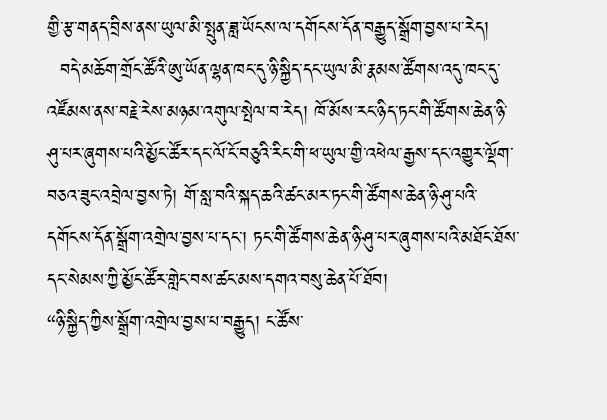གྱི་རྩ་གནད་བྲིས་ནས་ཡུལ་མི་སྤུན་ཟླ་ཡོངས་ལ་དགོངས་དོན་བརྒྱུད་སྒྲོག་བྱས་པ་རེད།
  བདེ་མཆོག་གྲོང་ཚོའི་ཨུ་ཡོན་ལྷན་ཁང་དུ་ཉི་སྐྱིད་དང་ཡུལ་མི་རྣམས་ཚོགས་འདུ་ཁང་དུ་འཛོམས་ནས་བརྗེ་རེས་མཉམ་འགུལ་སྤེལ་བ་རེད། ཁོ་མོས་རང་ཉིད་ཏང་གི་ཚོགས་ཆེན་ཉི་ཤུ་པར་ཞུགས་པའི་མྱོང་ཚོར་དང་ལོ་ངོ་བཅུའི་རིང་གི་ཕ་ཡུལ་གྱི་འཕེལ་རྒྱས་དང་འགྱུར་ལྡོག་བཅའ་ཟུང་འབྲེལ་བྱས་ཏེ། གོ་སླ་བའི་སྐད་ཆའི་ཚང་མར་ཏང་གི་ཚོགས་ཆེན་ཉི་ཤུ་པའི་དགོངས་དོན་སྒྲོག་འགྲེལ་བྱས་པ་དང་། ཏང་གི་ཚོགས་ཆེན་ཉི་ཤུ་པར་ཞུགས་པའི་མཐོང་ཐོས་དང་སེམས་ཀྱི་མྱོང་ཚོར་གླེང་བས་ཚང་མས་དགའ་བསུ་ཆེན་པོ་ཐོབ།
“ཉི་སྐྱིད་ཀྱིས་སྒྲོག་འགྲེལ་བྱས་པ་བརྒྱུད། ང་ཚོས་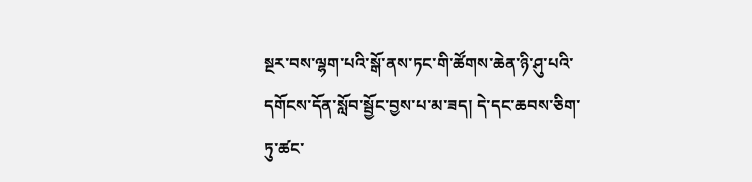སྔར་བས་ལྷག་པའི་སྒོ་ནས་ཏང་གི་ཚོགས་ཆེན་ཉི་ཤུ་པའི་དགོངས་དོན་སློབ་སྦྱོང་བྱས་པ་མ་ཟད། དེ་དང་ཆབས་ཅིག་ཏུ་ཚང་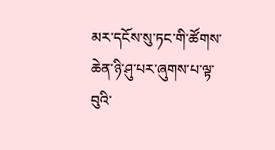མར་དངོས་སུ་ཏང་གི་ཚོགས་ཆེན་ཉི་ཤུ་པར་ཞུགས་པ་ལྟ་བུའི་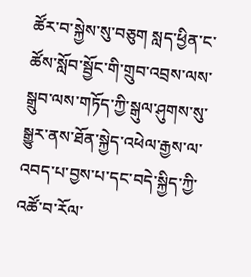ཚོར་བ་སྐྱེས་སུ་བཅུག སླད་ཕྱིན་ང་ཚོས་སློབ་སྦྱོང་གི་གྲུབ་འབྲས་ལས་སྒྲུབ་ལས་གཏོད་ཀྱི་སྒུལ་ཤུགས་སུ་སྒྱུར་ནས་ཐོན་སྐྱེད་འཕེལ་རྒྱས་ལ་འབད་པ་བྱས་པ་དང་བདེ་སྐྱིད་ཀྱི་འཚོ་བ་རོལ་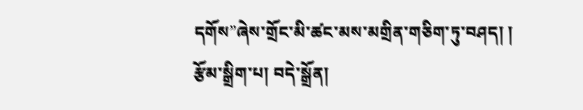དགོས”ཞེས་གྲོང་མི་ཚང་མས་མགྲིན་གཅིག་ཏུ་བཤད། །
རྩོམ་སྒྲིག་པ། བདེ་སྒྲོན།